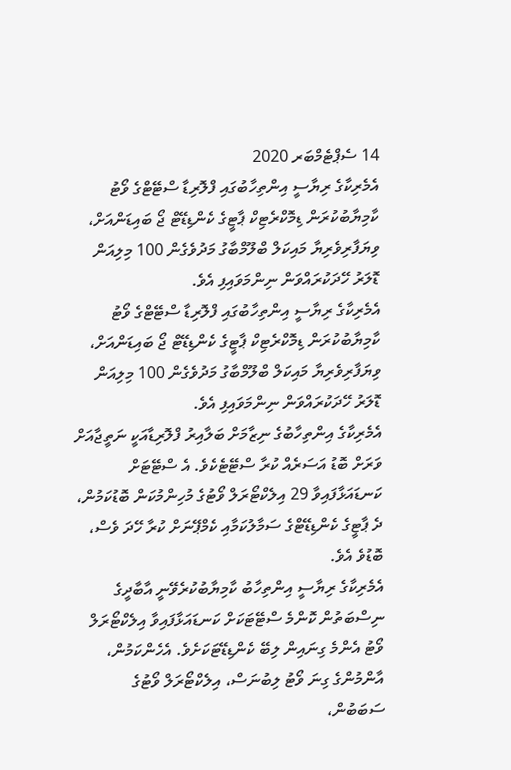14 ސެޕްޓެމްބަރ 2020
އެމެރިކާގެ ރިޔާސީ އިންތިހާބުގައި ފްލޮރިޑާ ސްޓޭޓްގެ ވޯޓު ކާމިޔާބުކުރަން ޑިމޮކްރެޓިކް ޕާޓީގެ ކެންޑިޑޭޓް ޖޯ ބައިޑަންއަށް، ވިޔަފާރިވެރިޔާ މައިކަލް ބްލޫމްބާގު މަދުވެގެން 100 މިލިއަން ޑޮލަރު ހޭދަކުރައްވަން ނިންމަވައިފި އެވެ.
އެމެރިކާގެ ރިޔާސީ އިންތިހާބުގައި ފްލޮރިޑާ ސްޓޭޓްގެ ވޯޓު ކާމިޔާބުކުރަން ޑިމޮކްރެޓިކް ޕާޓީގެ ކެންޑިޑޭޓް ޖޯ ބައިޑަންއަށް، ވިޔަފާރިވެރިޔާ މައިކަލް ބްލޫމްބާގު މަދުވެގެން 100 މިލިއަން ޑޮލަރު ހޭދަކުރައްވަން ނިންމަވައިފި އެވެ.
އެމެރިކާގެ އިންތިހާބުގެ ނިޒާމަށް ބަލާއިރު ފްލޮރިޑާއަކީ ނަތީޖާއަށް ވަރަށް ބޮޑު އަސަރެއް ކުރާ ސްޓޭޓެކެވެ. އެ ސްޓޭޓަށް ކަނޑައަޅާފައިވާ 29 އިލެކްޓޯރަލް ވޯޓުގެ މުހިންމުކަން ބޮޑުކަމުން، ދެ ޕާޓީގެ ކެންޑިޑޭޓްގެ ސަމާލުކަމާއި ކެމްޕޭނަށް ކުރާ ހޭދަ ވެސް، ބޮޑުވެ އެވެ.
އެމެރިކާގެ ރިޔާސީ އިންތިހާބު ކާމިޔާބުކުރެވޭނީ އާބާދީގެ ނިސްބަތުން ކޮންމެ ސްޓޭޓަކަށް ކަނޑައަޅާފައިވާ އިލެކްޓޯރަލް ވޯޓު އެންމެ ގިނައިން ލިބޭ ކެންޑިޑޭޓަކަށެވެ. އެހެންކަމުން، އާންމުންގެ ގިނަ ވޯޓު ލިބުނަސް، އިލެކްޓޯރަލް ވޯޓުގެ ސަބަބުން،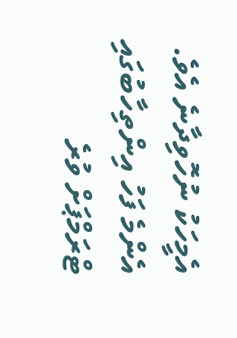އެމީހަކު ނުހޮވިދާނެ އެވެ. އެންމެ ފަހު އިންތިހާބުގައި ޓްރަމްޕަށް ވުރެ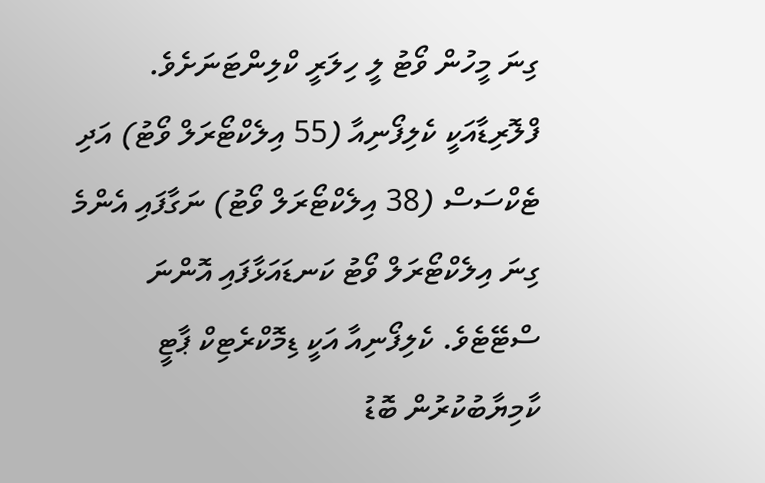ގިނަ މީހުން ވޯޓު ލީ ހިލަރީ ކްލިންޓަނަށެވެ.
ފްލޮރިޑާއަކީ ކެލިފޯނިއާ (55 އިލެކްޓޯރަލް ވޯޓު) އަދި ޓެކްސަސް (38 އިލެކްޓޯރަލް ވޯޓު) ނަގާފައި އެންމެ ގިނަ އިލެކްޓޯރަލް ވޯޓު ކަނޑައަޅާފައި އޮންނަ ސްޓޭޓެވެ. ކެލިފޯނިއާ އަކީ ޑިމޮކްރެޓިކް ޕާޓީ ކާމިޔާބުކުރުން ބޮޑު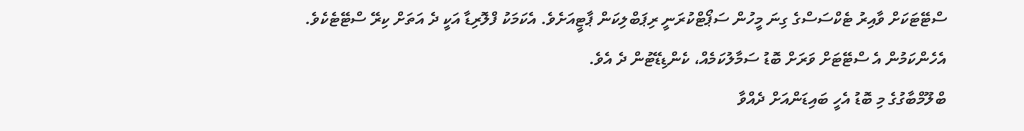ސްޓޭޓަކަށް ވާއިރު ޓެކްސަސްގެ ގިނަ މީހުން ސަޕޯޓްކުރަނީ ރިޕަބްލިކަން ޕާޓީއަށެވެ. އެކަމަކު ފްލޮރިޑާ އަކީ ދެ އަތަށް ކިރޭ ސްޓޭޓެކެވެ. އެހެންކަމުން އެ ސްޓޭޓަށް ވަރަށް ބޮޑު ސަމާލުކަމެއް، ކެންޑިޑޭޓުން ދެ އެވެ.
ބްލޫމްބާގުގެ މި ބޮޑު އެހީ ބައިޑަންއަށް ދެއްވާ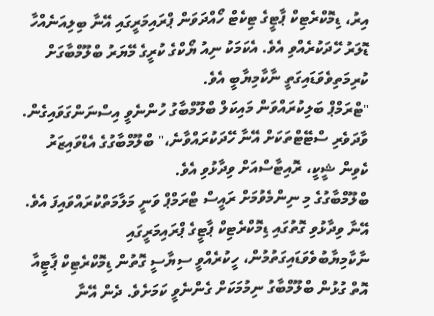އިރު، ޑިމޮކްރެޓިކް ޕާޓީގެ ޓިކެޓް ހޯއްދަވަން ޕްރައިމަރީގައި އޭނާ ބިލިއަނެއްހާ ޑޮލަރު ހޭދަކުރެއްވި އެވެ. އެކަމަކު ނިއު ޔޯކްގެ ކުރީގެ މޭޔަރު ބްލޫމްބާގަށް ކުރިމަތިވެވަޑައިގަތީ ނާކާމިޔާބީ އެވެ.
"ޓްރަމްޕް ބަލިކުރައްވަން މައިކަލް ބްލޫމްބާގު ހުންނެވީ އިސްނަންގަވައިގެން. ވާދަވެރި ސްޓޭޓްތަކަށް އޭނާ ހޭދަކުރައްވާނެ،" ބްލޫމްބާގުގެ އެޑްވައިޒަރު ކެވިން ޝީކީ، ރޮއިޓާސްއަށް ވިދާޅުވި އެވެ.
ބްލޫމްބާގުގެ މި ނިންމެވުމަށް ރައީސް ޓްރަމްޕް ވަނީ މަލާމަތްކުރައްވައިފަ އެވެ. އޭނާ ވިދާޅުވި ގޮތުގައި ޑިމޮކްރެޓިކް ޕާޓީގެ ޕްރައިމަރީގައި ނާކާމިޔާބުވެވަޑައިގަތުމުން، ހީކުރެއްވީ ސިޔާސީ ގޮތުން ޑިމޮކްރެޓިކް ޕާޓީއާ އޮތް ގުޅުން ބްލޫމްބާގު ނިމުމަކަށް ގެންނެވީ ކަމަށެވެ. ދެން އޭނާ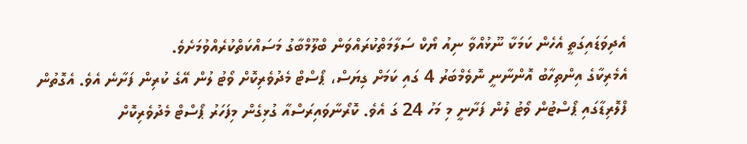އެދިވަޑައިގަތީ އެހެން ކަމަކާ ނޫޅުއްވާ ނިއު ޔޯކް ސަލާމަތްކުރައްވަން ބްލޫމްބާގު މަސައްކަތްކުރެއްވުމަށެވެ.
އެމެރިކާގެ އިންތިހާބު އޮންނާނީ ނޮވެމްބަރު 4 ގައި ކަމަށް ގިޔަސް، ޕޯސްޓް މެދުވެރިކޮށް ވޯޓު ލުން އޭގެ ކުރިން ފަށާނެ އެވެ. އެގޮތުން ފްލޮރިޑާގައި ޕޯސްޓުން ވޯޓު ލުން ފަށާނީ މި މަހު 24 ގަ އެވެ. ކޮރޯނާވައިރަސްއާ ގުޅިގެން މިފަހަރު ޕޯސްޓް މެދުވެރިކޮށް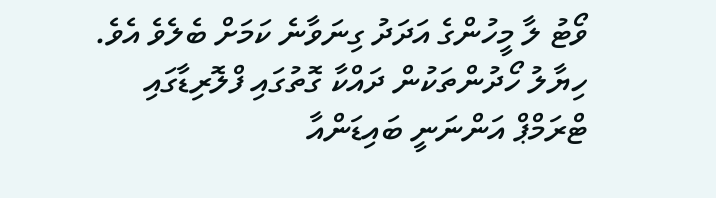ވޯޓު ލާ މީހުންގެ އަދަދު ގިނަވާނެ ކަމަށް ބެލެވެ އެވެ.
ހިޔާލު ހޯދުންތަކުން ދައްކާ ގޮތުގައި ފްލޮރިޑާގައި ޓްރަމްޕް އަންނަނީ ބައިޑަންއާ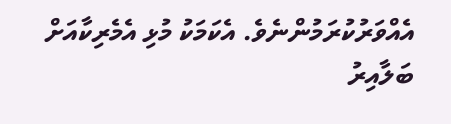އެއްވަރުކުރަމުންނެވެ. އެކަމަކު މުޅި އެމެރިކާއަށް ބަލާއިރު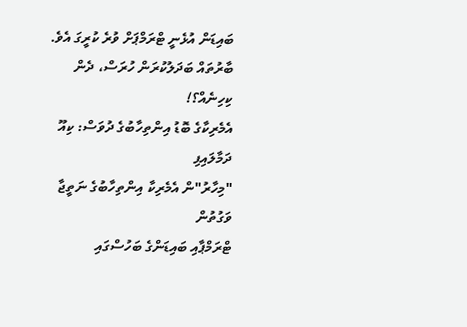ބައިޑަން އުޅެނީ ޓްރަމްޕަށް ވުރެ ކުރީގަ އެވެ.
ބާރުތައް ބަދަލުކުރަން ހުރަސް، ދެން ކިހިނެއް؟!
އެމެރިކާގެ ބޮޑު އިންތިހާބުގެ ދުވަސް: ކިއޫ ދަމާލައިފި
"މިހާރު"ން އެމެރިކާ އިންތިހާބުގެ ނަތީޖާ ވަގުތުން
ޓްރަމްޕާއި ބައިޑަންގެ ބަހުސްގައި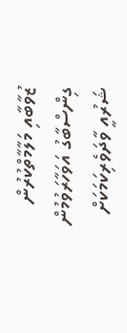ޒުވާބާއި މަލާމާތްކުރުން
ގިންސްބާގު އަވަހާރަވުމުން ޝަރުއީ ވާދަވެރިކަމަކަށް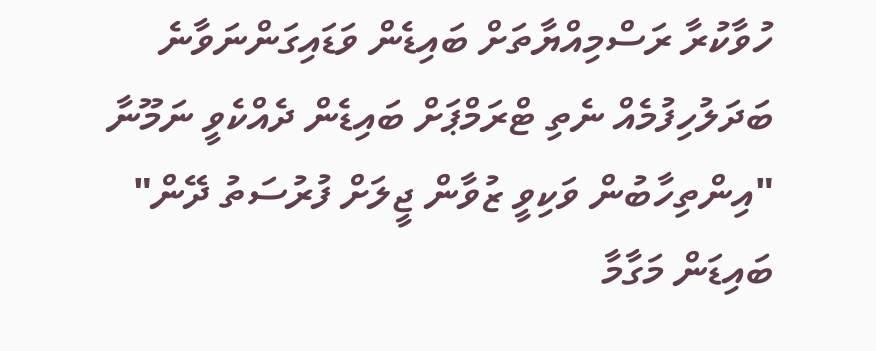ހުވާކުރާ ރަސްމިއްޔާތަށް ބައިޑެން ވަޑައިގަންނަވާނެ
ބަދަލުހިފުމެއް ނެތި ޓްރަމްޕަށް ބައިޑެން ދެއްކެވީ ނަމޫނާ
"އިންތިހާބުން ވަކިވީ ޒުވާން ޖީލަށް ފުރުސަތު ދޭން"
ބައިޑަން މަގާމާ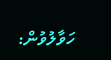ހަވާލުވުން: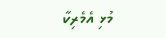މުޅި އެމެރިކާ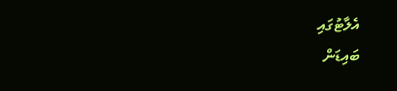އެލާޓުގައި
ބައިޑަން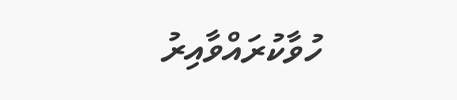ހުވާކުރައްވާއިރު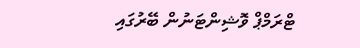ޓްރަމްޕް ވޮޝިންޓަނުން ބޭރުގައި